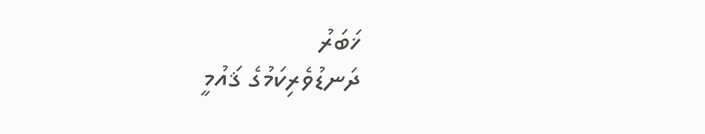ޚަބަރު
ދަނޑުވެރިކަމުގެ ޤައުމީ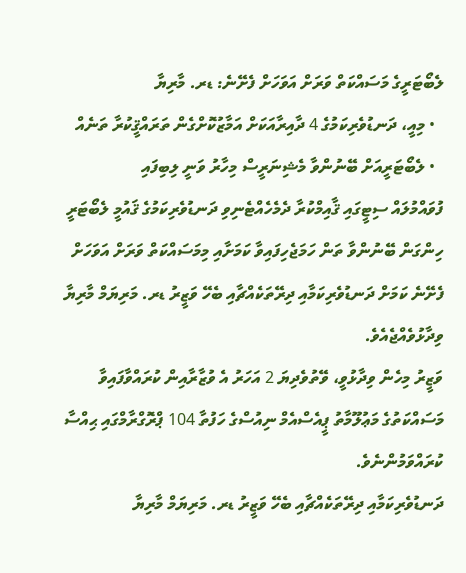ލެބޯޓަރީގެ މަސައްކަތް ވަރަށް އަވަހަށް ފެށޭނެ: ޑރ. މާރިޔާ
  • މިއީ، ދަނޑުވެރިކަމުގެ 4 ދާއިރާއަކަށް އަމާޒުކޮށްގެން ތަރައްޤީކުރާ ތަނެއް
  • ލެބޯޓަރީއަށް ބޭނުންވާ މެޝިނަރީސް މިހާރު ވަނީ ލިބިފައި
ފުވައްމުލައް ސިޓީގައި ޤާއިމްކުރާ ދެމެހެއްޓެނިވި ދަނޑުވެރިކަމުގެ ޤައުމީ ލެބޯޓަރީ ހިންގަން ބޭނުންވާ ތަން ހަމަޖެހިފައިވާ ކަމަށާއި މިމަސައްކަތް ވަރަށް އަވަހަށް ފެށޭނެ ކަމަށް ދަނޑުވެރިކަމާއި ދިރޭތަކެއްޗާއި ބެހޭ ވަޒީރު ޑރ. މަރިޔަމް މާރިޔާ ވިދާޅުވެއްޖެއެވެ.
ވަޒީރު މިހެން ވިދާޅުވީ، ވޭތުވެދިޔަ 2 އަހަރު އެ ވުޒާރާއިން ކުރައްވާފައިވާ މަސައްކަތުގެ މަޢުލޫމާތު ޕީއެސްއެމް ނިއުސްގެ ހަފުތާ 104 ޕްރޮގްރާމްގައި ޙިއްސާ ކުރައްވަމުންނެވެ.
ދަނޑުވެރިކަމާއި ދިރޭތަކެއްޗާއި ބެހޭ ވަޒީރު ޑރ. މަރިޔަމް މާރިޔާ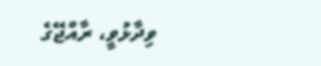ވިދާޅުވީ، ރާއްޖޭގެ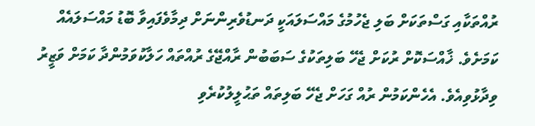ރުއްތަކާއި ގަސްތަކަށް ބަލި ޖެހުމުގެ މައްސަލައަކީ ދަނޑުވެރިންނަށް ދިމާވެފައިވާ ބޮޑު މައްސަލައެއް ކަމަށެވެ. ޚާއްސަކޮށް ރުކަށް ޖެހޭ ބަލިތަކުގެ ސަބަބުން ރާއްޖޭގެ ރުއްތައް ހަލާކުވަމުންދާ ކަމަށް ވަޒީރު ވިދާޅުވިއެވެ. އެހެންކަމުން ރުއް ގަހަށް ޖެހޭ ބަލިތައް ތަޙުލީލުކުރެވި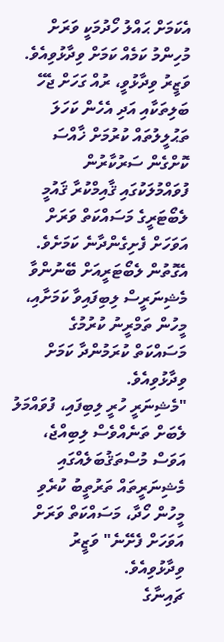އެކަމަށް ޙައްލު ހޯދުމަކީ ވަރަށް މުހިންމު ކަމެއް ކަމަށް ވިދާޅުވިއެވެ.
ވަޒީރު ވިދާޅުވީ، ރުއް ގަހަށް ޖެހޭ ބަލިތަކާއި އަދި އެހެން ކަހަލަ ތަޙުލީލުތައް ކުރުމަށް ޚާއްސަ ކޮށްގެން ސަރުކާރުން ފުވައްމުލަކުގައި ޤާއިމްކުރާ ޤައުމީ ލެބޯޓަރީގެ މަސައްކަތް ވަރަށް އަވަހަށް ފެށިގެންދާނެ ކަމަށެވެ. އެގޮތުން ލެބޯޓަރީއަށް ބޭނުންވާ މެޝިނަރީސް ލިބިފައިވާ ކަމަށާއި، މީހުން ތަމްރީނު ކުރުމުގެ މަސައްކަތް ކުރަމުންދާ ކަމަށް ވިދާޅުވިއެވެ.
"މެޝިނަރީ ހުރީ ލިބިފައި، ފުވައްމަލު ލެބަށް ތަނެއްވެސް ލިބިއްޖެ، އަވަސް މުސްތަޤުބަލެއްގައި މެޝިނަރީތައް ތަރުތީބު ކުރެވި މީހުން ހޯދާ، މަސައްކަތް ވަރަށް އަވަހަށް ފެށޭނެ" ވަޒީރު ވިދާޅުވިއެވެ.
ޗައިނާގެ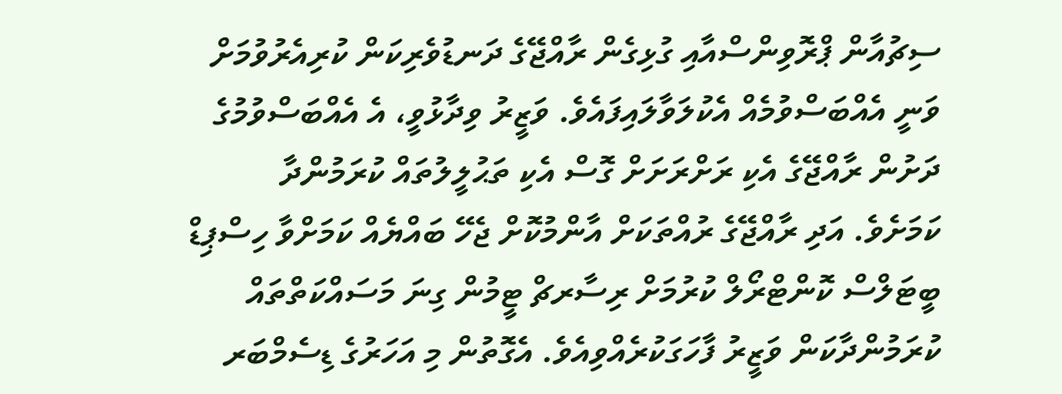ސިޗުއާން ޕްރޮވިންސްއާއި ގުޅިގެން ރާއްޖޭގެ ދަނޑުވެރިކަން ކުރިއެރުވުމަށް ވަނީ އެއްބަސްވުމެއް އެކުލަވާލައިފައެވެ. ވަޒީރު ވިދާޅުވީ، އެ އެއްބަސްވުމުގެ ދަށުން ރާއްޖޭގެ އެކި ރަށްރަށަށް ގޮސް އެކި ތަޙުލީލުތައް ކުރަމުންދާ ކަމަށެވެ. އަދި ރާއްޖޭގެ ރުއްތަކަށް އާންމުކޮށް ޖެހޭ ބައްޔެއް ކަމަށްވާ ހިސްޕިޑް ބީޓަލްސް ކޮންޓްރޯލް ކުރުމަށް ރިސާރޗް ޓީމުން ގިނަ މަސައްކަތްތައް ކުރަމުންދާކަން ވަޒީރު ފާހަގަކުރެއްވިއެވެ. އެގޮތުން މި އަހަރުގެ ޑިސެމްބަރ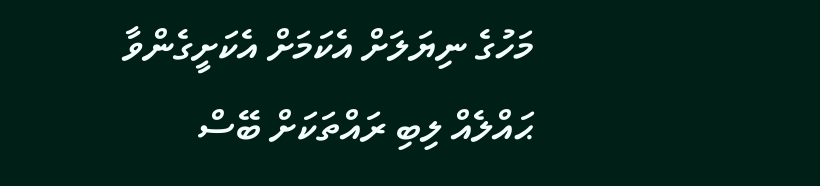މަހުގެ ނިޔަލަށް އެކަމަށް އެކަށީގެންވާ ޙައްލެއް ލިބި ރައްތަކަށް ބޭސް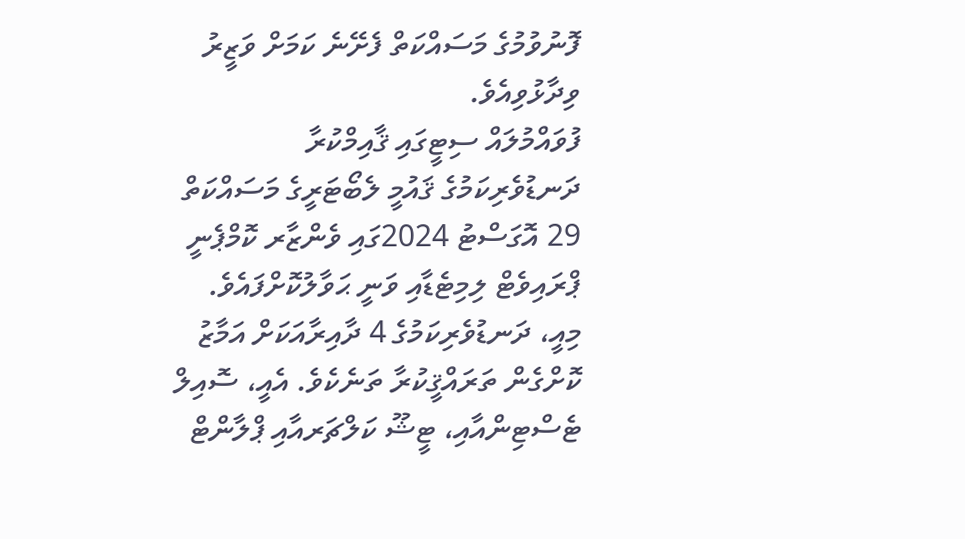ފޮނުވުމުގެ މަސައްކަތް ފެށޭނެ ކަމަށް ވަޒީރު ވިދާޅުވިއެވެ.
ފުވައްމުލައް ސިޓީގައި ޤާއިމްކުރާ ދަނޑުވެރިކަމުގެ ޤައުމީ ލެބޯޓަރީގެ މަސައްކަތް 29 އޮގަސްޓު 2024ގައި ވެންޒާރ ކޮމްޕެނީ ޕްރައިވެޓް ލިމިޓެޑާއި ވަނީ ޙަވާލުކޮށްފައެވެ. މިއީ، ދަނޑުވެރިކަމުގެ 4 ދާއިރާއަކަށް އަމާޒު ކޮށްގެން ތަރައްޤީކުރާ ތަނެކެވެ. އެއީ، ސޮއިލް ޓެސްޓިންއާއި، ޓީޝޫ ކަލްޗަރއާއި ޕްލާންޓް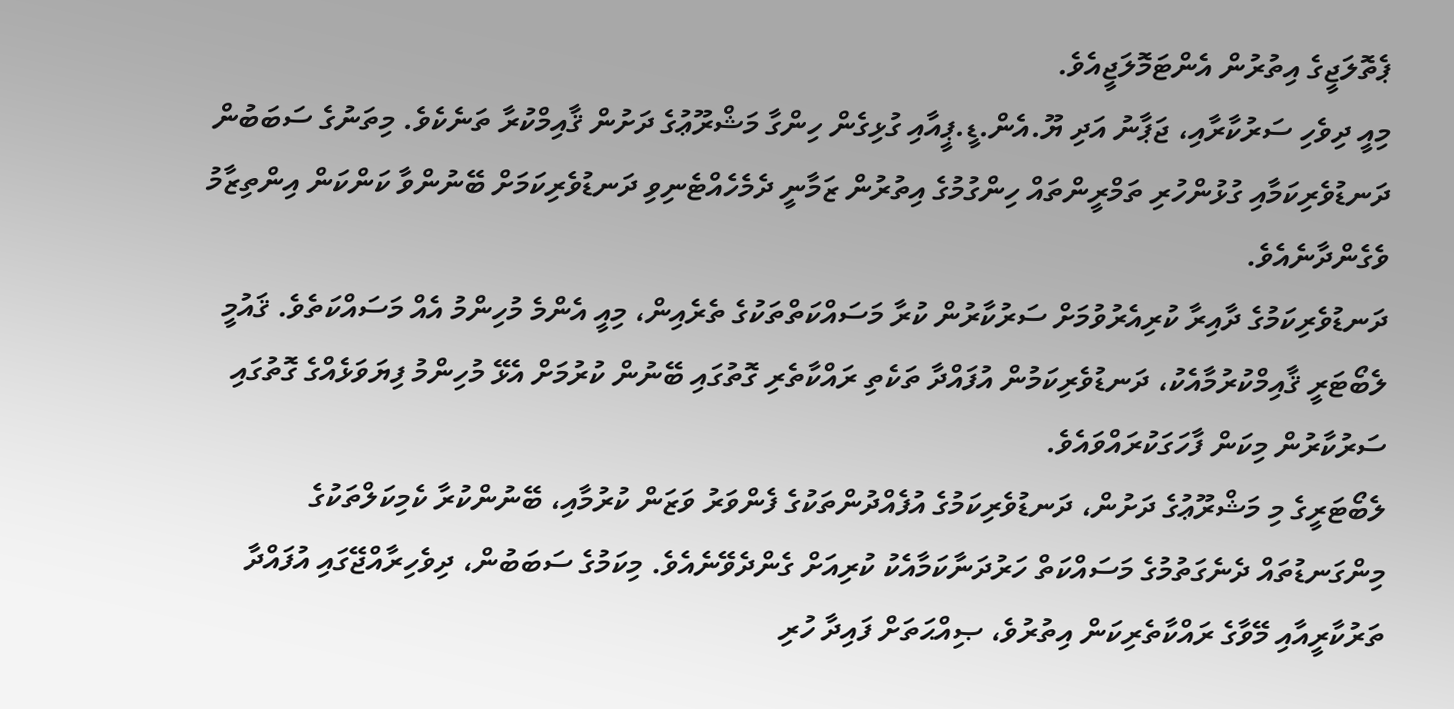ޕެތޮލަޖީގެ އިތުރުން އެންޓަމޮލަޖީއެވެ.
މިއީ ދިވެހި ސަރުކާރާއި، ޖަޕާނު އަދި ޔޫ.އެން.ޑީ.ޕީއާއި ގުޅިގެން ހިންގާ މަޝްރޫޢުގެ ދަށުން ޤާއިމްކުރާ ތަނެކެވެ. މިތަނުގެ ސަބަބުން ދަނޑުވެރިކަމާއި ގުޅުންހުރި ތަމްރީންތައް ހިންގުމުގެ އިތުރުން ޒަމާނީ ދެމެހެއްޓެނިވި ދަނޑުވެރިކަމަށް ބޭނުންވާ ކަންކަން އިންތިޒާމު ވެގެންދާނެއެވެ.
ދަނޑުވެރިކަމުގެ ދާއިރާ ކުރިއެރުވުމަށް ސަރުކާރުން ކުރާ މަސައްކަތްތަކުގެ ތެރެއިން، މިއީ އެންމެ މުހިންމު އެއް މަސައްކަތެވެ. ޤައުމީ ލެބޯޓަރީ ޤާއިމްކުރުމާއެކު، ދަނޑުވެރިކަމުން އުފައްދާ ތަކެތި ރައްކާތެރި ގޮތުގައި ބޭނުން ކުރުމަށް އެޅޭ މުހިންމު ފިޔަވަޅެއްގެ ގޮތުގައި ސަރުކާރުން މިކަން ފާހަގަކުރައްވައެވެ.
ލެބޯޓަރީގެ މި މަޝްރޫޢުގެ ދަށުން، ދަނޑުވެރިކަމުގެ އުފެއްދުންތަކުގެ ފެންވަރު ވަޒަން ކުރުމާއި، ބޭނުންކުރާ ކެމިކަލްތަކުގެ މިންގަނޑުތައް ދެނެގަތުމުގެ މަސައްކަތް ހަރުދަނާކަމާއެކު ކުރިއަށް ގެންދެވޭނެއެވެ. މިކަމުގެ ސަބަބުން، ދިވެހިރާއްޖޭގައި އުފައްދާ ތަރުކާރީއާއި މޭވާގެ ރައްކާތެރިކަން އިތުރުވެ، ޞިއްޙަތަށް ފައިދާ ހުރި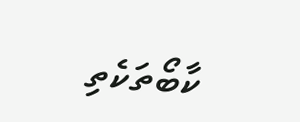ކާބޯތަކެތި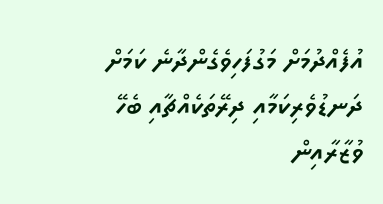އުފެއްދުމަށް މަގުފަހިވެގެންދާނެ ކަމަށް ދަނޑުވެރިކަމާއި ދިރޭތަކެއްޗާއި ބެހޭ ވުޒާރާއިން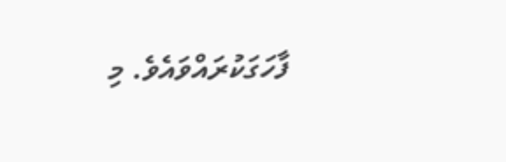ފާހަގަކުރައްވައެވެ. މި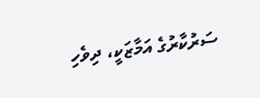ސަރުކާރުގެ އަމާޒަކީ، ދިވެހި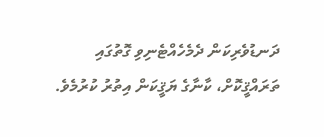ދަނޑުވެރިކަން ދެމެހެއްޓެނިވި ގޮތުގައި ތަރައްޤީކޮށް، ކާނާގެ ޔަޤީކަން އިތުރު ކުރުމެވެ.